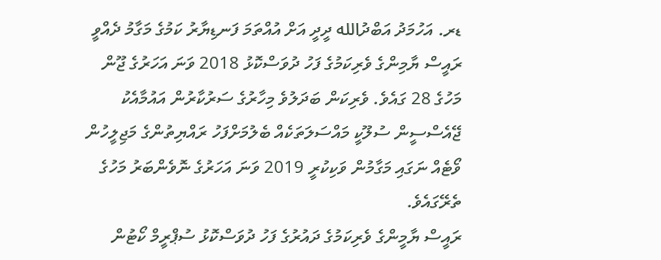ޑރ. އަހުމަދު އަބްދުالله ދީދީ އަށް އުއްތަމަ ފަނޑިޔާރު ކަމުގެ މަގާމު ދެއްވީ ރައީސް ޔާމިންގެ ވެރިކަމުގެ ފަހު ދުވަސްކޮޅު 2018 ވަނަ އަހަރުގެ ޖޫން މަހުގެ 28 ގައެވެ. ވެރިކަން ބަދަލުވެ މިހާރުގެ ސަރުކާރުން އައުމާއެކު ޖޭއެސްސީން ސުލޫކީ މައްސަލަތަކެއް ބެލުމަށްފަހު ރައްޔިތުންގެ މަޖިލީހުން ވޯޓެއް ނަގައި މަގާމުން ވަކިކުރީ 2019 ވަނަ އަހަރުގެ ނޮވެންބަރު މަހުގެ ތެރޭގައެވެ.
ރައީސް ޔާމީންގެ ވެރިކަމުގެ ދައުރުގެ ފަހު ދުވަސްކޮޅު ސުޕްރީމް ކޯޓުން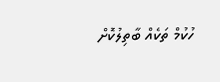ހުކުމް ތަކެއް ބާތިލުކޮށް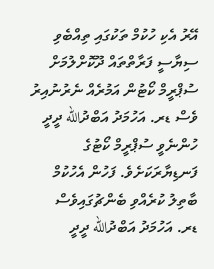އޭރު އެކި ހުކުމް ތަކުގައި ތިއްބެވި ސިޔާސީ ފަރާތްތައް ދޫކޮށްލުމަށް ސުޕްރީމް ކޯޓުން އަމުރެއް ނެރުނުއިރު ވެސް ޑރ. އަހުމަދު އަބްދުالله ދީދީ ހުންނެވީ ސުޕްރީމް ކޯޓުގެ ފަނޑިޔާރަކަށެވެ. ފަހުން އެހުކުމް ބާތިލު ކުރެއްވި ބެންޗުގައިވެސް ޑރ. އަހުމަދު އަބްދުالله ދީދީ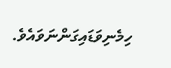ހިމެނިވަޑައިގަންނަވައެވެ.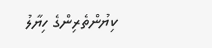ކިޔުންތެރިންގެ ހިޔާލު